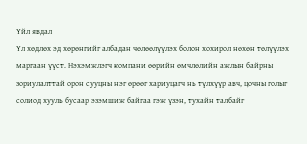Үйл явдал
Үл хөдлөх эд хөрөнгийг албадан чөлөөлүүлэх болон хохирол нөхөн төлүүлэх маргаан үүст. Нэхэмжлэгч компани өөрийн өмчлөлийн ажлын байрны зориулалттай орон сууцны нэг өрөөг хариуцагч нь түлхүүр авч, цочны голыг солиод хууль бусаар эзэмшиж байгаа гэж үзэн, тухайн талбайг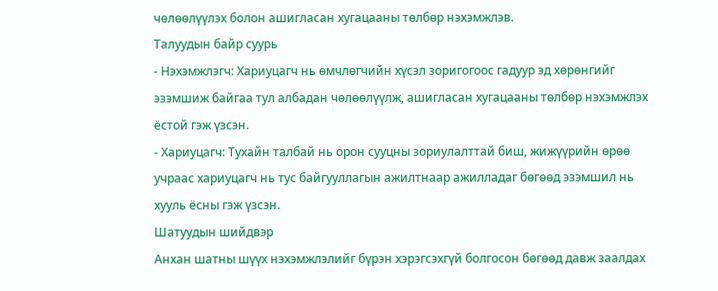чөлөөлүүлэх болон ашигласан хугацааны төлбөр нэхэмжлэв.
Талуудын байр суурь
- Нэхэмжлэгч: Хариуцагч нь өмчлөгчийн хүсэл зоригогоос гадуур эд хөрөнгийг эзэмшиж байгаа тул албадан чөлөөлүүлж, ашигласан хугацааны төлбөр нэхэмжлэх ёстой гэж үзсэн.
- Хариуцагч: Тухайн талбай нь орон сууцны зориулалттай биш, жижүүрийн өрөө учраас хариуцагч нь тус байгууллагын ажилтнаар ажилладаг бөгөөд эзэмшил нь хууль ёсны гэж үзсэн.
Шатуудын шийдвэр
Анхан шатны шүүх нэхэмжлэлийг бүрэн хэрэгсэхгүй болгосон бөгөөд давж заалдах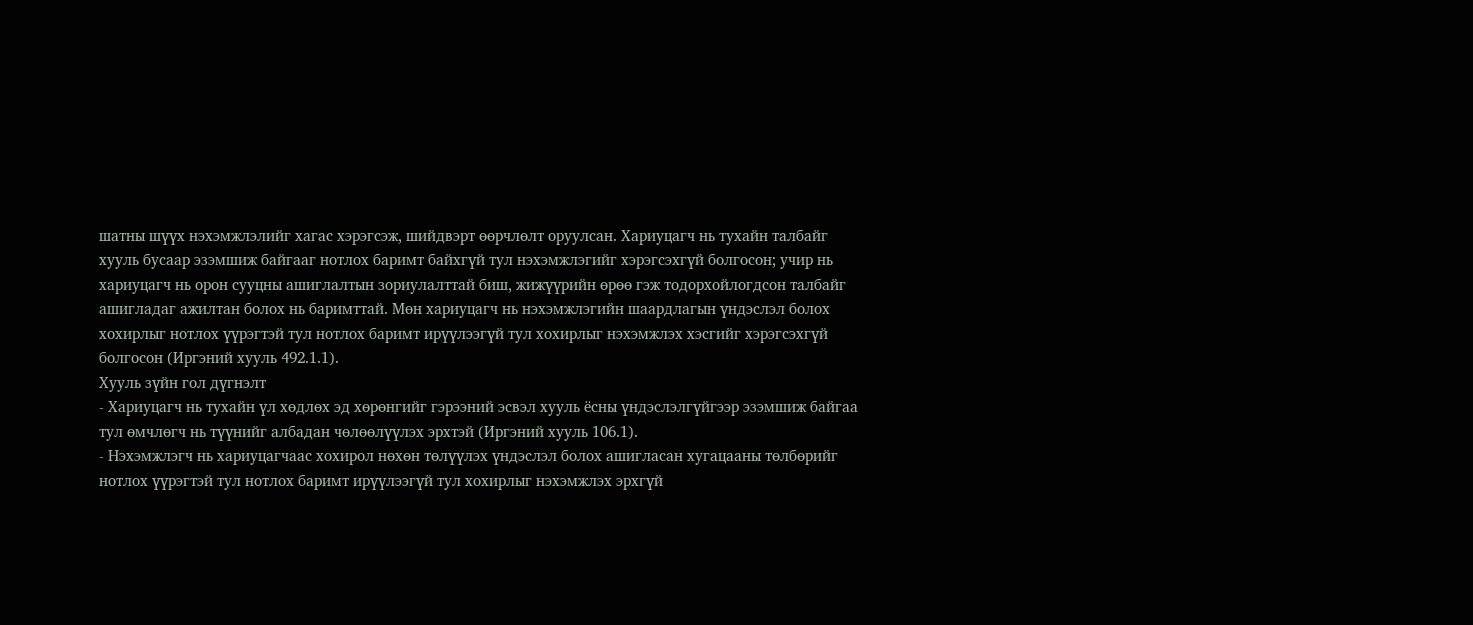шатны шүүх нэхэмжлэлийг хагас хэрэгсэж, шийдвэрт өөрчлөлт оруулсан. Хариуцагч нь тухайн талбайг хууль бусаар эзэмшиж байгааг нотлох баримт байхгүй тул нэхэмжлэгийг хэрэгсэхгүй болгосон; учир нь хариуцагч нь орон сууцны ашиглалтын зориулалттай биш, жижүүрийн өрөө гэж тодорхойлогдсон талбайг ашигладаг ажилтан болох нь баримттай. Мөн хариуцагч нь нэхэмжлэгийн шаардлагын үндэслэл болох хохирлыг нотлох үүрэгтэй тул нотлох баримт ирүүлээгүй тул хохирлыг нэхэмжлэх хэсгийг хэрэгсэхгүй болгосон (Иргэний хууль 492.1.1).
Хууль зүйн гол дүгнэлт
- Хариуцагч нь тухайн үл хөдлөх эд хөрөнгийг гэрээний эсвэл хууль ёсны үндэслэлгүйгээр эзэмшиж байгаа тул өмчлөгч нь түүнийг албадан чөлөөлүүлэх эрхтэй (Иргэний хууль 106.1).
- Нэхэмжлэгч нь хариуцагчаас хохирол нөхөн төлүүлэх үндэслэл болох ашигласан хугацааны төлбөрийг нотлох үүрэгтэй тул нотлох баримт ирүүлээгүй тул хохирлыг нэхэмжлэх эрхгүй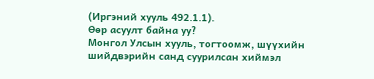(Иргэний хууль 492.1.1).
Өөр асуулт байна уу?
Монгол Улсын хууль, тогтоомж, шүүхийн шийдвэрийн санд суурилсан хиймэл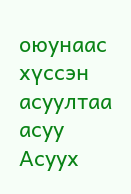оюунаас хүссэн асуултаа асуу
Асуух